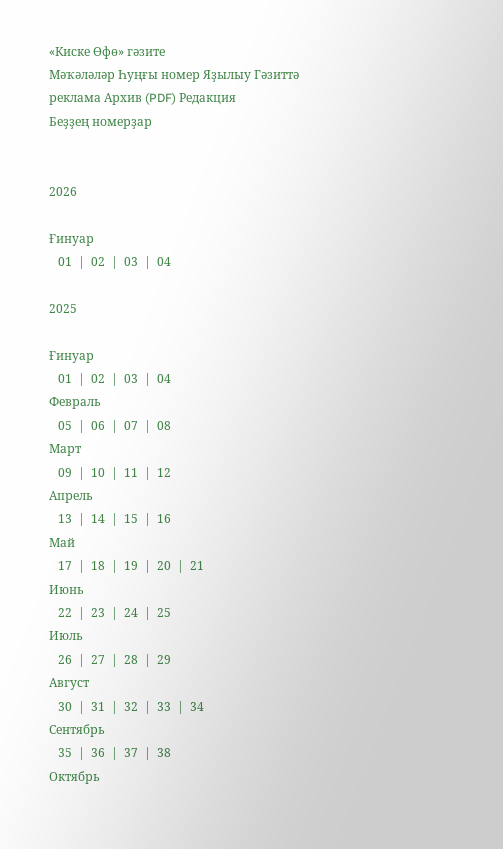«Киске Өфө» гәзите
Мәҡәләләр Һуңғы номер Яҙылыу Гәзиттә реклама Архив (PDF) Редакция
Беҙҙең номерҙар


2026

Ғинуар
   01  |  02  |  03  |  04

2025

Ғинуар
   01  |  02  |  03  |  04
Февраль
   05  |  06  |  07  |  08
Март
   09  |  10  |  11  |  12
Апрель
   13  |  14  |  15  |  16
Май
   17  |  18  |  19  |  20  |  21
Июнь
   22  |  23  |  24  |  25
Июль
   26  |  27  |  28  |  29
Август
   30  |  31  |  32  |  33  |  34
Сентябрь
   35  |  36  |  37  |  38
Октябрь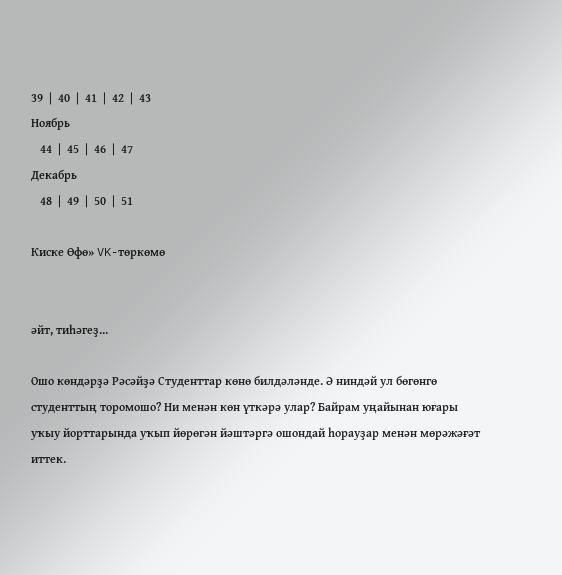39  |  40  |  41  |  42  |  43
Ноябрь
   44  |  45  |  46  |  47
Декабрь
   48  |  49  |  50  |  51

Киске Өфө» VK-төркөмө


әйт, тиһәгеҙ...

Ошо көндәрҙә Рәсәйҙә Студенттар көнө билдәләнде. Ә ниндәй ул бөгөнгө студенттың торомошо? Ни менән көн үткәрә улар? Байрам уңайынан юғары уҡыу йорттарында уҡып йөрөгән йәштәргә ошондай һорауҙар менән мөрәжәғәт иттек.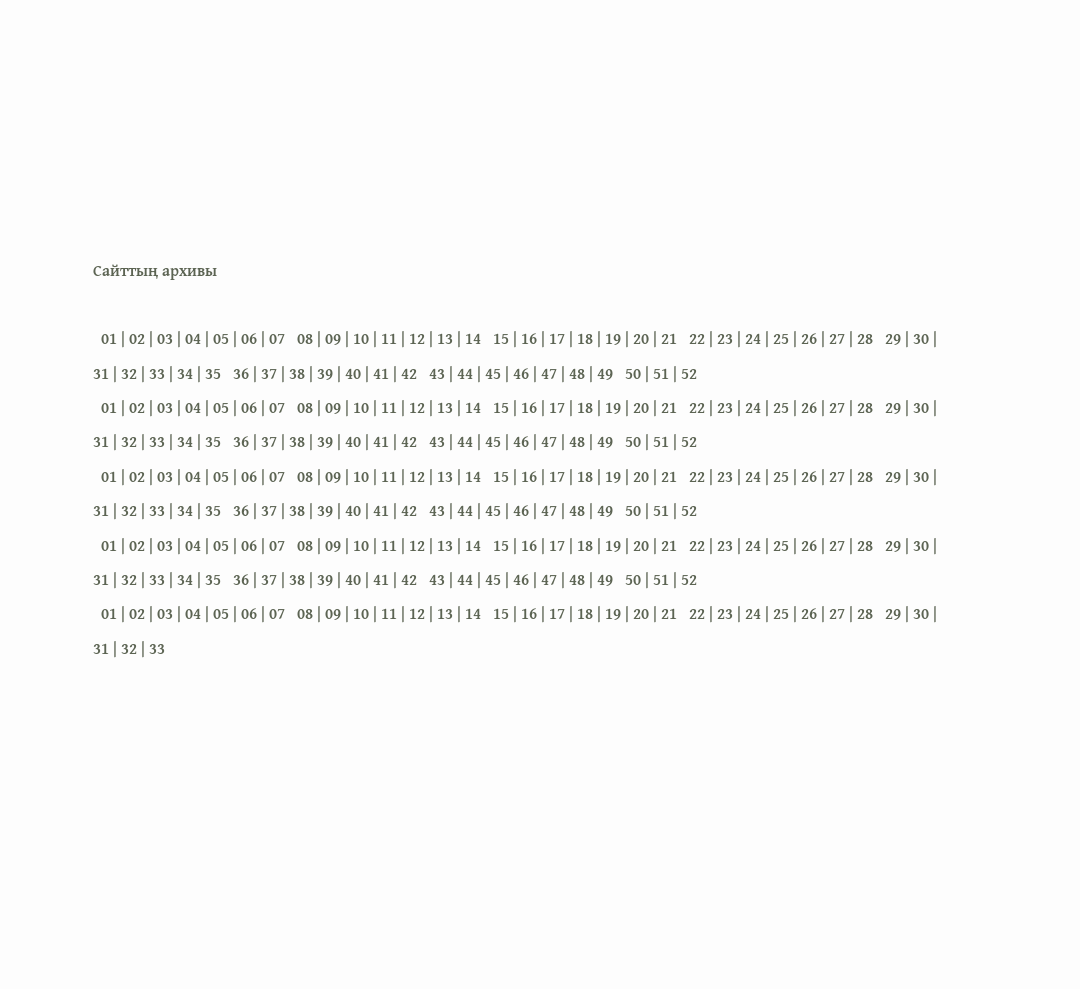Сайттың архивы

  01 | 02 | 03 | 04 | 05 | 06 | 07   08 | 09 | 10 | 11 | 12 | 13 | 14   15 | 16 | 17 | 18 | 19 | 20 | 21   22 | 23 | 24 | 25 | 26 | 27 | 28   29 | 30 | 31 | 32 | 33 | 34 | 35   36 | 37 | 38 | 39 | 40 | 41 | 42   43 | 44 | 45 | 46 | 47 | 48 | 49   50 | 51 | 52
  01 | 02 | 03 | 04 | 05 | 06 | 07   08 | 09 | 10 | 11 | 12 | 13 | 14   15 | 16 | 17 | 18 | 19 | 20 | 21   22 | 23 | 24 | 25 | 26 | 27 | 28   29 | 30 | 31 | 32 | 33 | 34 | 35   36 | 37 | 38 | 39 | 40 | 41 | 42   43 | 44 | 45 | 46 | 47 | 48 | 49   50 | 51 | 52
  01 | 02 | 03 | 04 | 05 | 06 | 07   08 | 09 | 10 | 11 | 12 | 13 | 14   15 | 16 | 17 | 18 | 19 | 20 | 21   22 | 23 | 24 | 25 | 26 | 27 | 28   29 | 30 | 31 | 32 | 33 | 34 | 35   36 | 37 | 38 | 39 | 40 | 41 | 42   43 | 44 | 45 | 46 | 47 | 48 | 49   50 | 51 | 52
  01 | 02 | 03 | 04 | 05 | 06 | 07   08 | 09 | 10 | 11 | 12 | 13 | 14   15 | 16 | 17 | 18 | 19 | 20 | 21   22 | 23 | 24 | 25 | 26 | 27 | 28   29 | 30 | 31 | 32 | 33 | 34 | 35   36 | 37 | 38 | 39 | 40 | 41 | 42   43 | 44 | 45 | 46 | 47 | 48 | 49   50 | 51 | 52
  01 | 02 | 03 | 04 | 05 | 06 | 07   08 | 09 | 10 | 11 | 12 | 13 | 14   15 | 16 | 17 | 18 | 19 | 20 | 21   22 | 23 | 24 | 25 | 26 | 27 | 28   29 | 30 | 31 | 32 | 33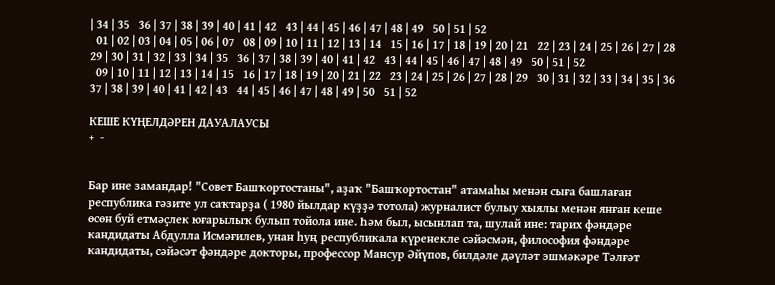| 34 | 35   36 | 37 | 38 | 39 | 40 | 41 | 42   43 | 44 | 45 | 46 | 47 | 48 | 49   50 | 51 | 52
  01 | 02 | 03 | 04 | 05 | 06 | 07   08 | 09 | 10 | 11 | 12 | 13 | 14   15 | 16 | 17 | 18 | 19 | 20 | 21   22 | 23 | 24 | 25 | 26 | 27 | 28   29 | 30 | 31 | 32 | 33 | 34 | 35   36 | 37 | 38 | 39 | 40 | 41 | 42   43 | 44 | 45 | 46 | 47 | 48 | 49   50 | 51 | 52
  09 | 10 | 11 | 12 | 13 | 14 | 15   16 | 17 | 18 | 19 | 20 | 21 | 22   23 | 24 | 25 | 26 | 27 | 28 | 29   30 | 31 | 32 | 33 | 34 | 35 | 36   37 | 38 | 39 | 40 | 41 | 42 | 43   44 | 45 | 46 | 47 | 48 | 49 | 50   51 | 52

КЕШЕ КҮҢЕЛДӘРЕН ДАУАЛАУСЫ
+  -


Бар ине замандар! "Совет Башҡортостаны", аҙаҡ "Башҡортостан" атамаһы менән сыға башлаған республика гәзите ул саҡтарҙа ( 1980 йылдар күҙҙә тотола) журналист булыу хыялы менән янған кеше өсөн буй етмәҫлек юғарылыҡ булып тойола ине. Һәм был, ысынлап та, шулай ине: тарих фәндәре кандидаты Абдулла Исмәғилев, унан һуң республикала күренекле сәйәсмән, философия фәндәре кандидаты, сәйәсәт фәндәре докторы, профессор Мансур Әйүпов, билдәле дәүләт эшмәкәре Тәлғәт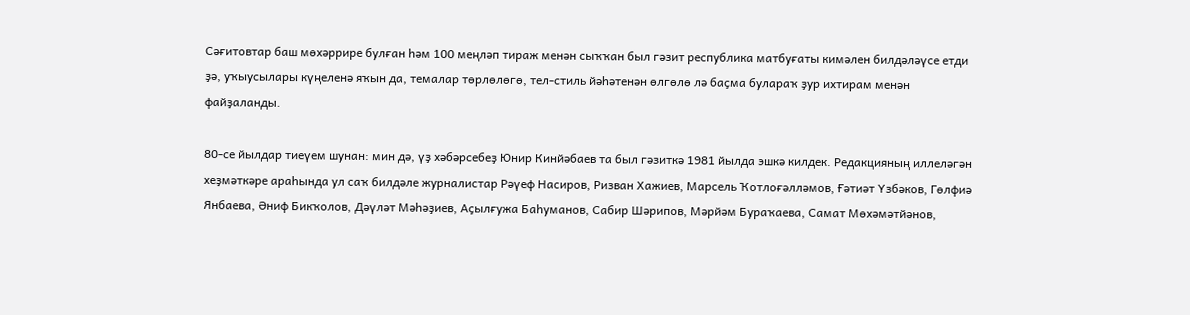Сәғитовтар баш мөхәррире булған һәм 100 меңләп тираж менән сыҡҡан был гәзит республика матбуғаты кимәлен билдәләүсе етди ҙә, уҡыусылары күңеленә яҡын да, темалар төрлөлөгө, тел-стиль йәһәтенән өлгөлө лә баҫма булараҡ ҙур ихтирам менән файҙаланды.

80-се йылдар тиеүем шунан: мин дә, үҙ хәбәрсебеҙ Юнир Кинйәбаев та был гәзиткә 1981 йылда эшкә килдек. Редакцияның иллеләгән хеҙмәткәре араһында ул саҡ билдәле журналистар Рәүеф Насиров, Ризван Хажиев, Марсель Ҡотлоғәлләмов, Ғәтиәт Үзбәков, Гөлфиә Янбаева, Әниф Бикҡолов, Дәүләт Мәһәҙиев, Аҫылғужа Баһуманов, Сабир Шәрипов, Мәрйәм Бураҡаева, Самат Мөхәмәтйәнов,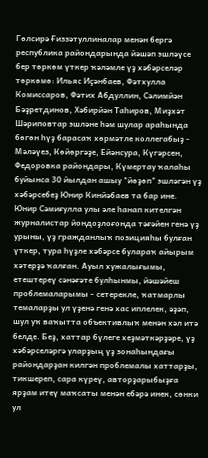Гөлсирә Ғиззәтуллиналар менән бергә республика райондарында йәшәп эшләүсе бер төркөм үткер ҡәләмле үҙ хәбәрселәр төркөмө: Ильяс Иҫәнбаев, Фәтхулла Комиссаров, Фәтих Абдуллин, Сәлимйән Бәҙретдинов, Хәбирйән Таһиров, Миҙхәт Шәриповтар эшләне һәм шулар араһында бөгөн һүҙ барасаҡ хөрмәтле коллегабыҙ - Мәләүез, Көйөргәҙе, Ейәнсура, Күгәрсен, Федоровка райондары, Күмертау ҡалаһы буйынса 30 йылдан ашыу "йөҙөп" эшләгән үҙ хәбәрсебеҙ Юнир Кинйәбаев та бар ине.
Юнир Сәмиғулла улы әле һанап кителгән журналистар йондоҙлоғонда тәғәйен генә үҙ урыны, үҙ гражданлыҡ позицияһы булған үткер, тура һүҙле хәбәрсе булараҡ айырым хәтерҙә ҡалған. Ауыл хужалығымы, етештереү сәнәғәте булһынмы, йәшәйеш проблемаларымы - сетерекле, ҡатмарлы темаларҙы ул үҙенә генә хас иплелек, әҙәп, шул уҡ ваҡытта объективлыҡ менән хәл итә белде. Беҙ, хаттар бүлеге хеҙмәткәрҙәре, үҙ хәбәрселәргә уларҙың үҙ зонаһындағы райондарҙан килгән проблемалы хаттарҙы, тикшереп, сара күреү, авторҙарыбыҙға ярҙам итеү маҡсаты менән ебәрә инек, сөнки ул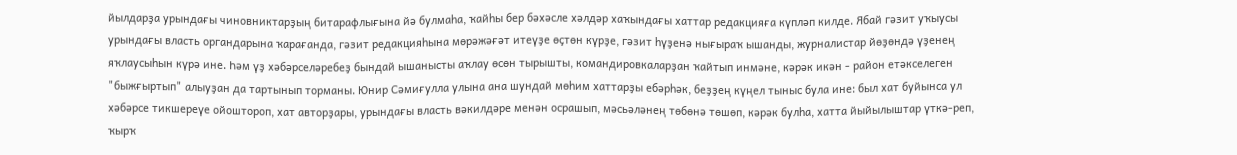йылдарҙа урындағы чиновниктарҙың битарафлығына йә булмаһа, ҡайһы бер бәхәсле хәлдәр хаҡындағы хаттар редакцияға күпләп килде. Ябай гәзит уҡыусы урындағы власть органдарына ҡарағанда, гәзит редакцияһына мөрәжәғәт итеүҙе өҫтөн күрҙе, гәзит һүҙенә нығыраҡ ышанды, журналистар йөҙөндә үҙенең яҡлаусыһын күрә ине. Һәм үҙ хәбәрселәребеҙ бындай ышанысты аҡлау өсөн тырышты, командировкаларҙан ҡайтып инмәне, кәрәк икән - район етәкселеген "быжғыртып" алыуҙан да тартынып торманы. Юнир Сәмиғулла улына ана шундай мөһим хаттарҙы ебәрһәк, беҙҙең күңел тыныс була ине: был хат буйынса ул хәбәрсе тикшереүе ойоштороп, хат авторҙары, урындағы власть вәкилдәре менән осрашып, мәсьәләнең төбөнә төшөп, кәрәк булһа, хатта йыйылыштар үткә-реп, ҡырҡ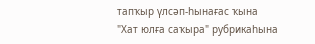тапҡыр үлсәп-һынағас ҡына "Хат юлға саҡыра" рубрикаһына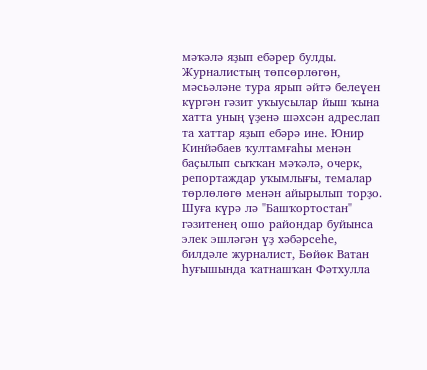мәҡәлә яҙып ебәрер булды. Журналистың төпсөрлөгөн, мәсьәләне тура ярып әйтә белеүен күргән гәзит уҡыусылар йыш ҡына хатта уның үҙенә шәхсән адреслап та хаттар яҙып ебәрә ине. Юнир Кинйәбаев ҡултамғаһы менән баҫылып сыҡҡан мәҡәлә, очерк, репортаждар уҡымлығы, темалар төрлөлөгө менән айырылып торҙо. Шуға күрә лә "Башҡортостан" гәзитенең ошо райондар буйынса элек эшләгән үҙ хәбәрсеһе, билдәле журналист, Бөйөк Ватан һуғышында ҡатнашҡан Фәтхулла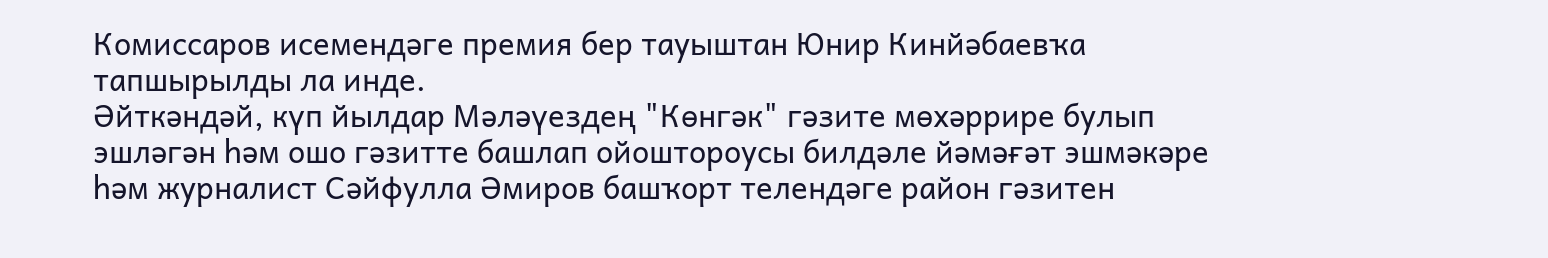Комиссаров исемендәге премия бер тауыштан Юнир Кинйәбаевҡа тапшырылды ла инде.
Әйткәндәй, күп йылдар Мәләүездең "Көнгәк" гәзите мөхәррире булып эшләгән һәм ошо гәзитте башлап ойоштороусы билдәле йәмәғәт эшмәкәре һәм журналист Сәйфулла Әмиров башҡорт телендәге район гәзитен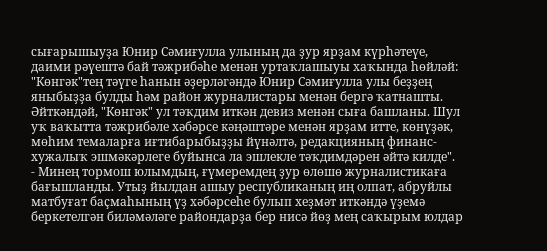сығарышыуҙа Юнир Сәмиғулла улының да ҙур ярҙам күрһәтеүе, даими рәүештә бай тәжрибәһе менән уртаҡлашыуы хаҡында һөйләй: "Көнгәк"тең тәүге һанын әҙерләгәндә Юнир Сәмиғулла улы беҙҙең яныбыҙҙа булды һәм район журналистары менән бергә ҡатнашты. Әйткәндәй, "Көнгәк" ул тәҡдим иткән девиз менән сыға башланы. Шул уҡ ваҡытта тәжрибәле хәбәрсе кәңәштәре менән ярҙам итте, көнүҙәк, мөһим темаларға иғтибарыбыҙҙы йүнәлтә, редакцияның финанс-хужалыҡ эшмәкәрлеге буйынса ла эшлекле тәҡдимдәрен әйтә килде".
- Минең тормош юлымдың, ғүмеремдең ҙур өлөшө журналистикаға бағышланды. Утыҙ йылдан ашыу республиканың иң олпат, абруйлы матбуғат баҫмаһының үҙ хәбәрсеһе булып хеҙмәт иткәндә үҙемә беркетелгән биләмәләге райондарҙа бер нисә йөҙ мең саҡырым юлдар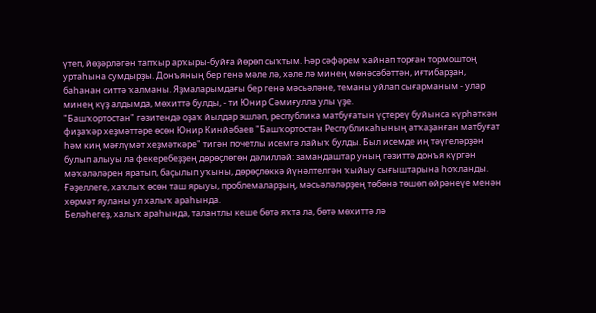үтеп, йөҙәрләгән тапҡыр арҡыры-буйға йөрөп сыҡтым. Һәр сәфәрем ҡайнап торған тормоштоң уртаһына сумдырҙы. Донъяның бер генә мәле лә, хәле лә минең мөнәсәбәттән, иғтибарҙан, баһанан ситтә ҡалманы. Яҙмаларымдағы бер генә мәсьәләне, теманы уйлап сығарманым - улар минең күҙ алдымда, мөхиттә булды, - ти Юнир Сәмиғулла улы үҙе.
"Башҡортостан" гәзитендә оҙаҡ йылдар эшләп, республика матбуғатын үҫтереү буйынса күрһәткән фиҙаҡәр хеҙмәттәре өсөн Юнир Кинйәбаев "Башҡортостан Республикаһының атҡаҙанған матбуғат һәм киң мәғлүмәт хеҙмәткәре" тигән почетлы исемгә лайыҡ булды. Был исемде иң тәүгеләрҙән булып алыуы ла фекеребеҙҙең дөрөҫлөгөн дәлилләй: замандаштар уның гәзиттә донъя күргән мәҡәләләрен яратып, баҫылып уҡыны, дөрөҫлөккә йүнәлтелгән ҡыйыу сығыштарына һоҡланды. Ғәҙеллеге, хаҡлыҡ өсөн таш ярыуы, проблемаларҙың, мәсьәләләрҙең төбөнә төшөп өйрәнеүе менән хөрмәт яуланы ул халыҡ араһында.
Беләһегеҙ, халыҡ араһында, талантлы кеше бөтә яҡта ла, бөтә мөхиттә лә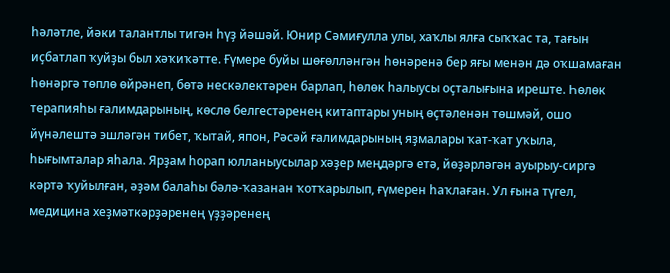һәләтле, йәки талантлы тигән һүҙ йәшәй. Юнир Сәмиғулла улы, хаҡлы ялға сыҡҡас та, тағын иҫбатлап ҡуйҙы был хәҡиҡәтте. Ғүмере буйы шөғөлләнгән һөнәренә бер яғы менән дә оҡшамаған һөнәргә төплө өйрәнеп, бөтә нескәлектәрен барлап, һөлөк һалыусы оҫталығына иреште. Һөлөк терапияһы ғалимдарының, көслө белгестәренең китаптары уның өҫтәленән төшмәй, ошо йүнәлештә эшләгән тибет, ҡытай, япон, Рәсәй ғалимдарының яҙмалары ҡат-ҡат уҡыла, һығымталар яһала. Ярҙам һорап юлланыусылар хәҙер меңдәргә етә, йөҙәрләгән ауырыу-сиргә кәртә ҡуйылған, әҙәм балаһы бәлә-ҡазанан ҡотҡарылып, ғүмерен һаҡлаған. Ул ғына түгел, медицина хеҙмәткәрҙәренең үҙҙәренең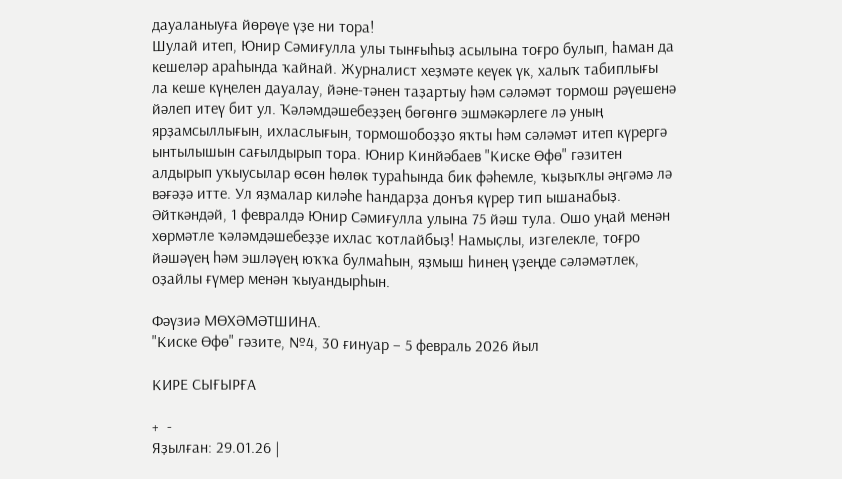дауаланыуға йөрөүе үҙе ни тора!
Шулай итеп, Юнир Сәмиғулла улы тынғыһыҙ асылына тоғро булып, һаман да кешеләр араһында ҡайнай. Журналист хеҙмәте кеүек үк, халыҡ табиплығы ла кеше күңелен дауалау, йәне-тәнен таҙартыу һәм сәләмәт тормош рәүешенә йәлеп итеү бит ул. Ҡәләмдәшебеҙҙең бөгөнгө эшмәкәрлеге лә уның ярҙамсыллығын, ихласлығын, тормошобоҙҙо яҡты һәм сәләмәт итеп күрергә ынтылышын сағылдырып тора. Юнир Кинйәбаев "Киске Өфө" гәзитен алдырып уҡыусылар өсөн һөлөк тураһында бик фәһемле, ҡыҙыҡлы әңгәмә лә вәғәҙә итте. Ул яҙмалар киләһе һандарҙа донъя күрер тип ышанабыҙ.
Әйткәндәй, 1 февралдә Юнир Сәмиғулла улына 75 йәш тула. Ошо уңай менән хөрмәтле ҡәләмдәшебеҙҙе ихлас ҡотлайбыҙ! Намыҫлы, изгелекле, тоғро йәшәүең һәм эшләүең юҡҡа булмаһын, яҙмыш һинең үҙеңде сәләмәтлек, оҙайлы ғүмер менән ҡыуандырһын.

Фәүзиә МӨХӘМӘТШИНА.
"Киске Өфө" гәзите, №4, 30 ғинуар – 5 февраль 2026 йыл

КИРЕ СЫҒЫРҒА

+  -
Яҙылған: 29.01.26 |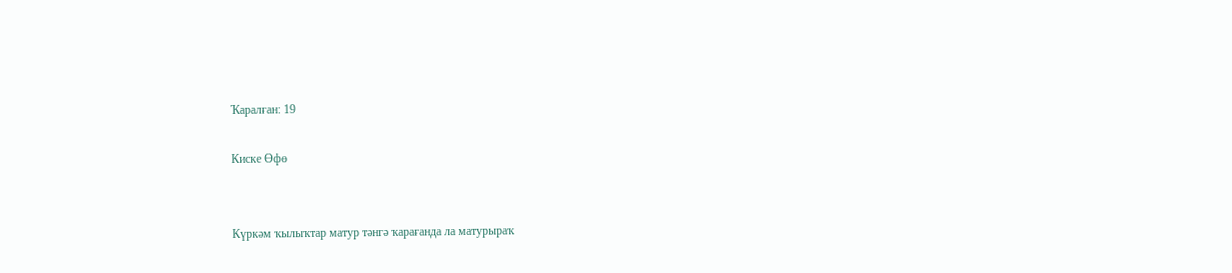Ҡаралған: 19

Киске Өфө


Күркәм ҡылыҡтар матур тәнгә ҡарағанда ла матурыраҡ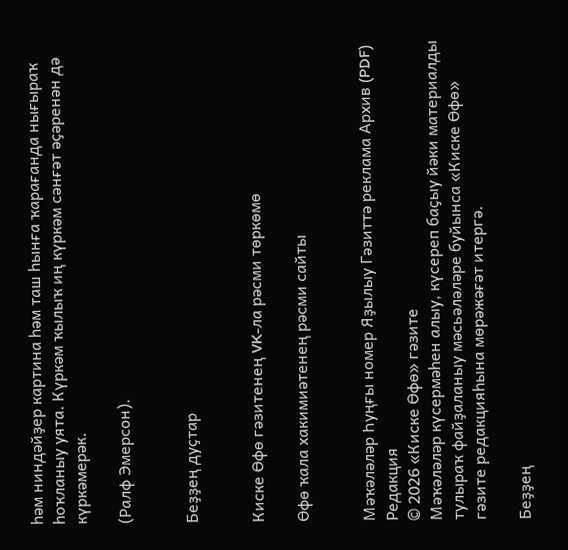һәм ниндәйҙер картина һәм таш һынға ҡарағанда нығыраҡ һоҡланыу уята. Күркәм ҡылыҡ иң күркәм сәнғәт әҫәренән дә күркәмерәк.

(Ралф Эмерсон).


Беҙҙең дуҫтар


Киске Өфө гәзитенең VK-ла рәсми төркөмө

Өфө ҡала хакимиәтенең рәсми сайты


Мәҡәләләр Һуңғы номер Яҙылыу Гәзиттә реклама Архив (PDF) Редакция
© 2026 «Киске Өфө» гәзите
Мәҡәләләр күсермәһен алыу, күсереп баҫыу йәки материалды тулыраҡ файҙаланыу мәсьәләләре буйынса «Киске Өфө» гәзите редакцияһына мөрәжәғәт итергә.

Беҙҙең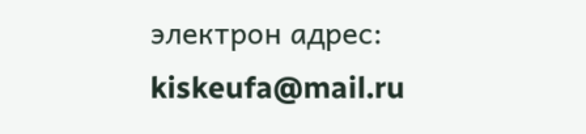электрон адрес: kiskeufa@mail.ru